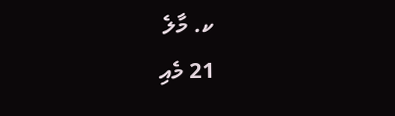ކ. މާލެ
21 މެއި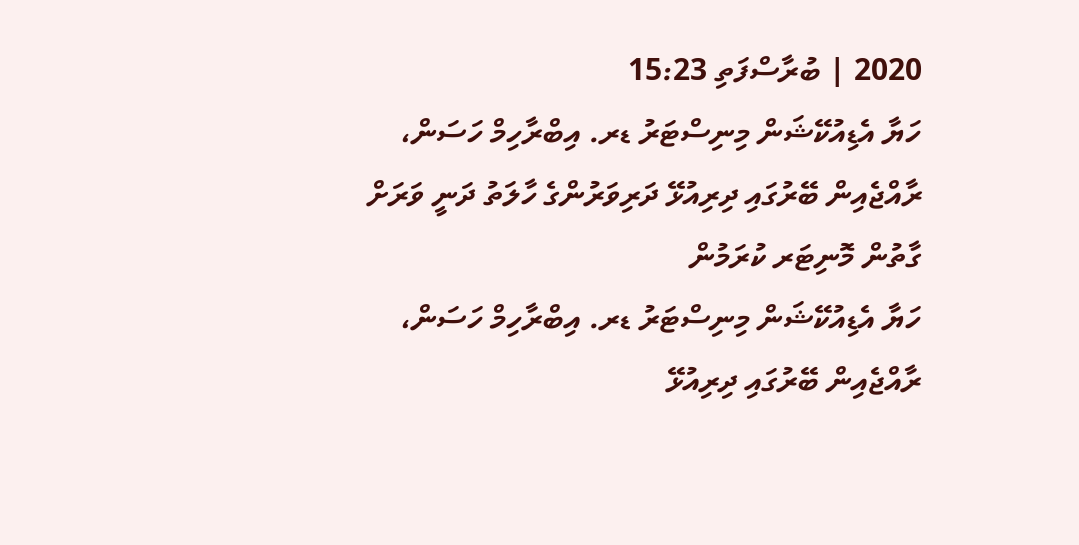2020 | ބުރާސްފަތި 15:23
ހަޔާ އެޑިއުކޭޝަން މިނިސްޓަރު ޑރ. އިބްރާހިމް ހަސަން، ރާއްޖެއިން ބޭރުގައި ދިރިއުޅޭ ދަރިވަރުންގެ ހާލަތު ދަނީ ވަރަށް ގާތުން މޮނިޓަރ ކުރަމުން
ހަޔާ އެޑިއުކޭޝަން މިނިސްޓަރު ޑރ. އިބްރާހިމް ހަސަން، ރާއްޖެއިން ބޭރުގައި ދިރިއުޅޭ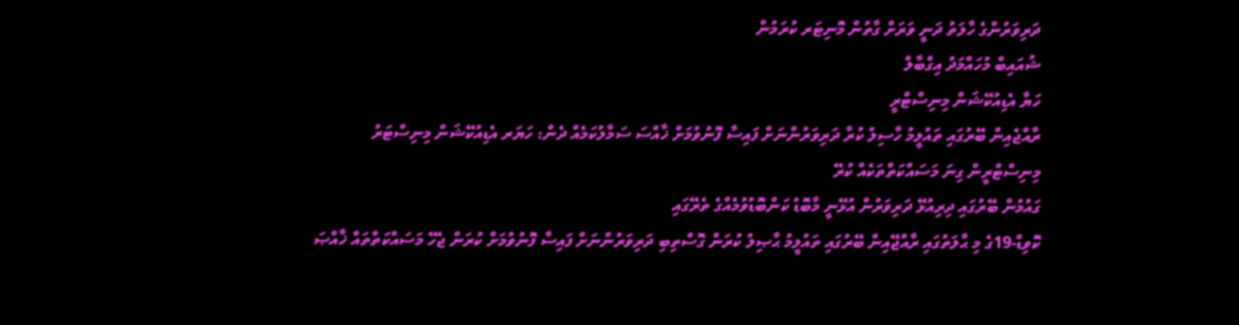ދަރިވަރުންގެ ހާލަތު ދަނީ ވަރަށް ގާތުން މޮނިޓަރ ކުރަމުން
ޝުއައިބް މުހައްމަދު އިގްބާލް
ހަޔާ އެޑިއުކޭޝަން މިނިސްޓްރީ
ރާއްޖެއިން ބޭރުގައި ތައުލީމު ހާސިލު ކުރާ ދަރިވަރުންނަށް ފައިސާ ފޮނުވުމަށް ޚާއްސަ ސަމާލުކަމެއް ދެން: ހަޔަރ އެޑިއުކޭޝަން މިނިސްޓަރު
މިނިސްޓްރީން ގިނަ މަސައްކަތްތަކެއް ކުރޭ
ގައުމުން ބޭރުގައި ދިރިއުޅޭ ދަރިވަރުން އުޅޭނީ މާބޮޑު ކަންބޮޑުވުމެއްގެ ތެރޭގައި
ކޮވިޑް-19ގެ މި ޙާލަތުގައި ރާއްޖޭއިން ބޭރުގައި ތައުލީމު ޙާޞިލު ކުރަން ގޮސްތިބި ދަރިވަރުންނަށް ފައިސާ ފޮނުވުމަށް ކުރަން ޖެހޭ މަސައްކަތްތައް ޚާއްޞަ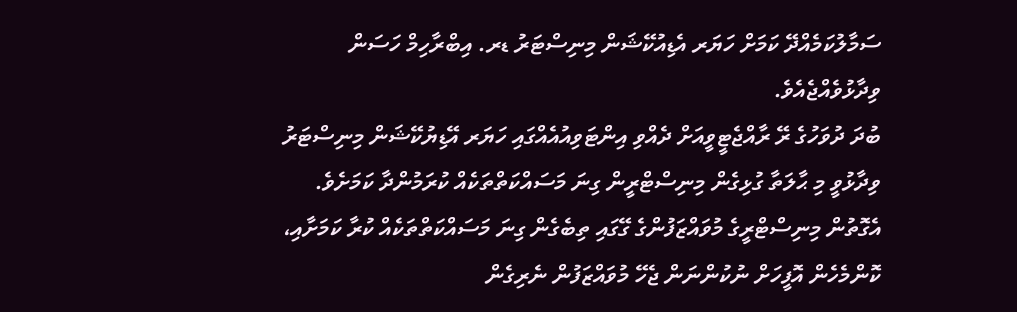ސަމާލުކަމެއްދޭ ކަމަށް ހަޔަރ އެޑިއުކޭޝަން މިނިސްޓަރު ޑރ. އިބްރާހިމް ހަސަން ވިދާޅުވެއްޖެއެވެ.
ބުދަ ދުވަހުގެ ރޭ ރާއްޖެޓީވީއަށް ދެއްވި އިންޓަވިއުއެއްގައި ހަޔަރ އޭޑިޔުކޭޝަން މިނިސްޓަރު ވިދާޅުވީ މި ޙާލަތާ ގުޅިގެން މިނިސްޓްރީން ގިނަ މަސައްކަތްތަކެއް ކުރަމުންދާ ކަމަށެވެ.
އެގޮތުން މިނިސްޓްރީގެ މުވައްޒަފުންގެ ގޭގައި ތިބެގެން ގިނަ މަސައްކަތްތަކެއް ކުރާ ކަމަށާއި، ކޮންމެހެން އޮފީހަށް ނުކުންނަން ޖެހޭ މުވައްޒަފުން ނެރިގެން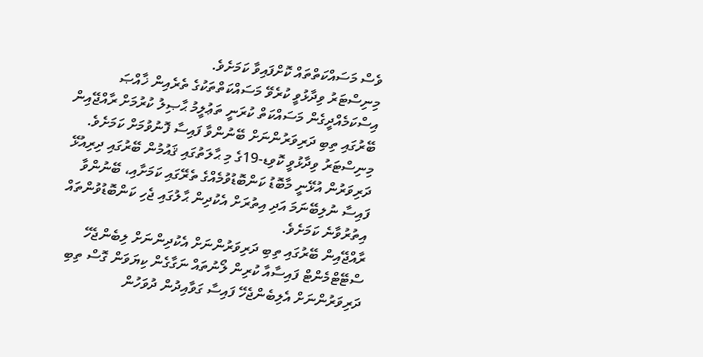ވެސް މަސައްކަތްތައް ކޮށްފައިވާ ކަމަށެވެ.
މިނިސްޓަރު ވިދާޅުވީ ކުރެވޭ މަސައްކަތްތަކުގެ ތެރެއިން ޚާއްޞަ އިސްކަމެއްދީގެން މަސައްކަތް ކުރަނީ ތަޢުލީމު ޙާޞިލު ކުރުމަށް ރާއްޖޭއިން ބޭރުގައި ތިބި ދަރިވަރުންނަށް ބޭނުންވާ ފައިސާ ފޮނުވުމަށް ކަމަށެވެ.
މިނިސްޓަރު ވިދާޅުވީ ކޮވިޑ-19ގެ މި ޙާލަތުގައި ޤައުމުން ބޭރުގައި ދިރިއުޅޭ ދަރިވަރުން އުޅޭނީ މާބޮޑު ކަންބޮޑުވުމެއްގެ ތެރޭގައި ކަމަށާއި، ބޭނުންވާ ފައިސާ ނުލިބޭނަމަ އަދި އިތުރަށް އެކުދިން ޙާލުގައި ޖެހި ކަންބޮޑުވުންތައް އިތުރުވާނެ ކަމަށެވެ.
ރާއްޖޭއިން ބޭރުގައި ތިބި ދަރިވަރުންނަށް އެކުދިންނަށް ލިބެންޖެހޭ ސްޓޭޓްމެންޓް ފައިސާއާ ކުރިން ލޯނުތައް ނަގާގެން ކިޔަވަން ގޮސް ތިބި ދަރިވަރުންނަށް އެލިބެންޖެހޭ ފައިސާ ގަވާއިދުން ދުވަހުން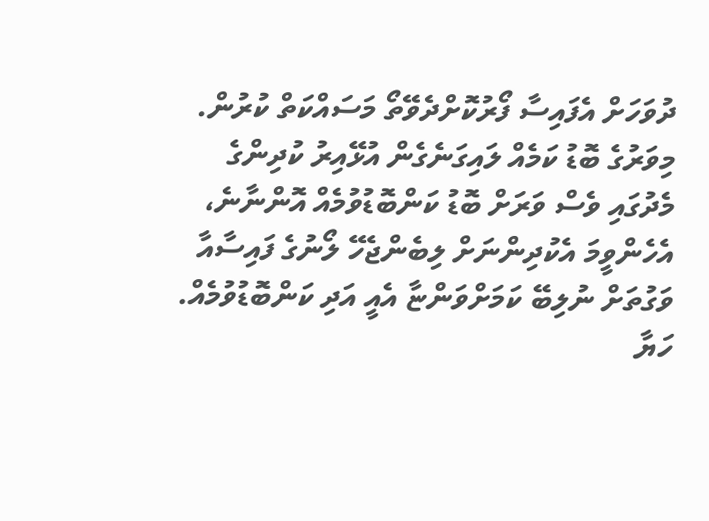ދުވަހަށް އެފައިސާ ފޯރުކޮށްދެވޭތޯ މަސައްކަތް ކުރުން. މިވަރުގެ ބޮޑު ކަމެއް ލައިގަނެގެން އުޅޭއިރު ކުދިންގެ މެދުގައި ވެސް ވަރަށް ބޮޑު ކަންބޮޑުވުމެއް އޮންނާނެ، އެހެންވީމަ އެކުދިންނަށް ލިބެންޖެހޭ ލޯނުގެ ފައިސާއާ ވަގުތަށް ނުލިބޭ ކަމަށްވަންޏާ އެއީ އަދި ކަންބޮޑުވުމެއް.
ހަޔާ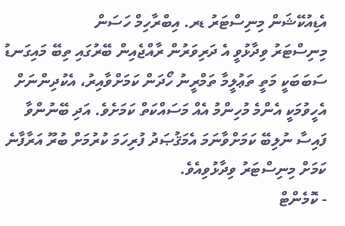އެޑިއުކޭޝަން މިނިސްޓަރު ޑރ. އިބްރާހިމް ހަސަން
މިނިސްޓަރު ވިދާޅުވީ އެ ދަރިވަރުން ރާއްޖެއިން ބޭރުގައި ތިބޭ މައިގަނޑު ސަބަބަކީ މަތީ ތަޢުލީމާ ތަމްރީނު ހޯދަން ކަމަށްވާއިރު، އެކުދިންނަށް އެހީވުމަކީ އެންމެ މުހިންމު އެއް މަސައްކަތް ކަމަށެވެ. އަދި ބޭނުންވާ ފައިސާ ނުލިބޭ ކަމަށްވާނަމަ އެމަޤުޞަދު ފުރިހަމަ ކުރުމަށް ބުރޫ އަރާފާނެ ކަމަށް މިނިސްޓަރު ވިދާޅުވިއެވެ.
- ކޮމެންޓް